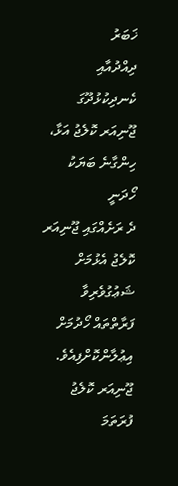ޚަބަރު
ދިއްދުއާއި ކެނދިކުޅުދޫގަ ޖޫނިއަރ ކޮލެޖު އަޅާ، ހިންގާނެ ބަޔަކު ހޯދަނީ
ދެ ރަށެއްގައި ޖޫނިއަރ ކޮލެޖު އެޅުމަށް ޝަޢުގުވެރިވާ ފަރާތްތައް ހޯދުމަށް އިޢުލާންކޮށްފިއެވެ. ޖޫނިއަރ ކޮލެޖު ފުރަތަމަ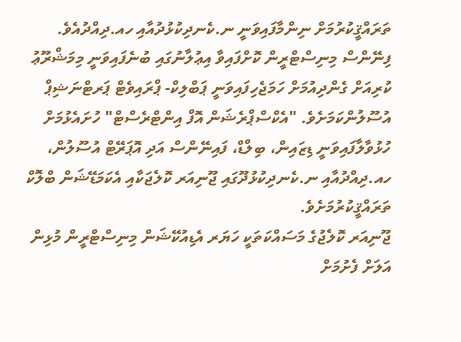ތަރައްޤީކުރުމަށް ނިންމާފައިވަނީ ނ.ކެނދިކުޅުދުއާއި ހއ.ދިއްދުއެވެ.
ފިނޭންސް މިނިސްޓްރީން ކޮށްފައިވާ އިޢުލާނުގައި ބުނެފައިވަނީ މިމަޝްރޫޢު ކުރިއަށް ގެންދިއުމަށް ހަމަޖެހިފައިވަނީ ޕަބްލިކް- ޕްރައިވެޓް ޕަރޓްނަޝިޕް އުސޫލުންކަމަށެވެ. "އެކްސްޕްރެޝަން އޮފް އިންޓްރެސްޓް" ހުށައެޅުމަށް ހުޅުވާލާފައިވަނީ ޑިޒައިން، ބިލްޑް، ފައިނޭންސް އަދި އޮޕަރޭޓް އުސޫލުން، ހއ.ދިއްދުއާއި ނ.ކެނދިކުޅުދޫގައި ޖޫނިއަރ ކޮލެޖަކާއި އެކަމަޑޭޝަން ބްލޮކް ތަރައްޤީކުރުމަށެވެ.
ޖޫނިއަރ ކޮލެޖުގެ މަސައްކަތަކީ ހަޔަރ އެޑިއުކޭޝަން މިނިސްޓްރީން މުޅިން އަލަށް ފެށުމަށް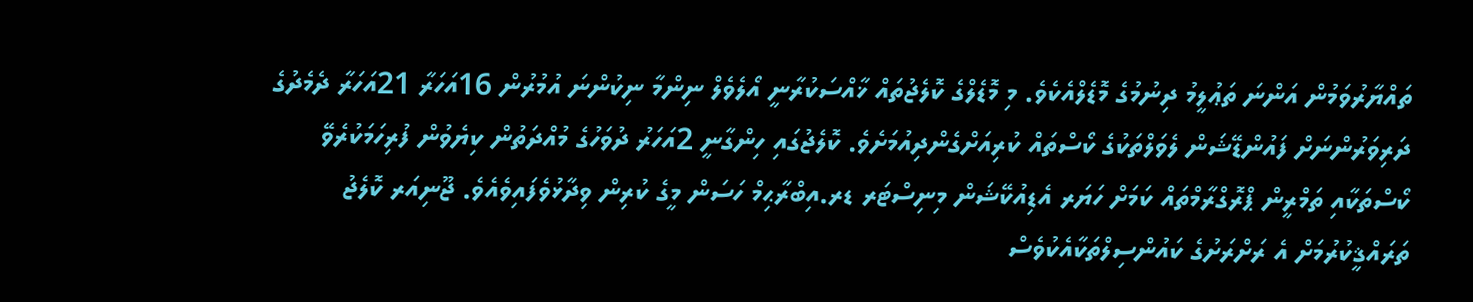ތައްޔާރުވަމުން އަންނަ ތަޢުލީމު ދިނުމުގެ މޮޑެލްއެކެވެ. މި މޮޑެލްގެ ކޮލެޖުތައް ޚާއްސަކުރާނީ އޯލެވެލް ނިންމާ ނިކުންނަ އުމުރުން 16އަހަރާ 21އަހަރާ ދެމެދުގެ ދަރިވަރުންނަށް ފައުންޑޭޝަން ލެވަލްތަކުގެ ކޯސްތައް ކުރިއަށްގެންދިއުމަށެވެ. ކޮލެޖުގައި ހިންގާނީ 2އަހަރު ދުވަހުގެ މުއްދަތުން ކިޔެވުން ފުރިހަމަކުރެވޭ ކޯސްތަކާއި ތަމްރީން ޕްރޮގްރާމްތައް ކަމަށް ހަޔަރ އެޑިއުކޭޝަން މިނިސްޓަރ ޑރ.އިބްރާޙިމް ހަސަން މީގެ ކުރިން ވިދާޅުވެފައިވެއެވެ. ޖޫނިއަރ ކޮލެޖު ތަރައްޤީކުރުމަށް އެ ރަށްރަށުގެ ކައުންސިލްތަކާއެކުވެސް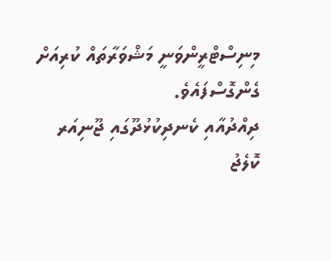މިނިސްޓްރީންވަނީ މަޝްވަރާތައް ކުރިއަށް ގެންގޮސްފައެވެ.
ދިއްދުއާއި ކެނދިކުޅުދޫގައި ޖޫނިއަރ ކޮލެޖު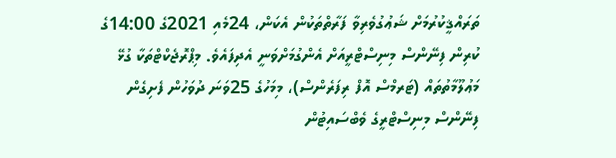ތަރައްޤީކުރުމަށް ޝަޢުގުވެރިވާ ފަރާތްތަކުން އެކަން، 24މެއި 2021ގެ 14:00ގެ ކުރިން ފިނޭންސް މިނިސްޓްރީއަށް އެންގުމަށްވަނީ އެދިފައެވެ. މިޕްރޮޖެކްޓްތަކާ ގުޅޭ މަޢުލޫމާތުތައް (ޓަރމްސް އޮފް ރިފަރެންސް)، މިމަހުގެ 25ވަނަ ދުވަހުން ފެށިގެން ފިނޭންސް މިނިސްޓްރީގެ ވެބްސައިޓުން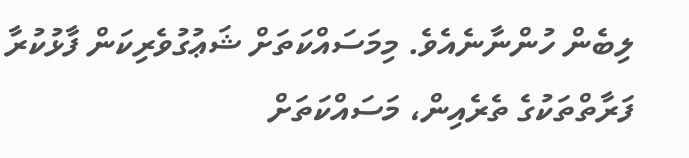ލިބެން ހުންނާނެއެވެ. މިމަސައްކަތަށް ޝަޢުގުވެރިކަން ފާޅުކުރާ ފަރާތްތަކުގެ ތެރެއިން، މަސައްކަތަށް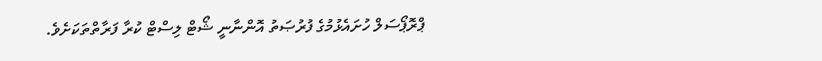ޕްރޮޕޯސަލް ހުށައެޅުމުގެ ފުރުޞަތު އޮންނާނީ ޝޯޓް ލިސްޓް ކުރާ ފަރާތްތަކަށެވެ.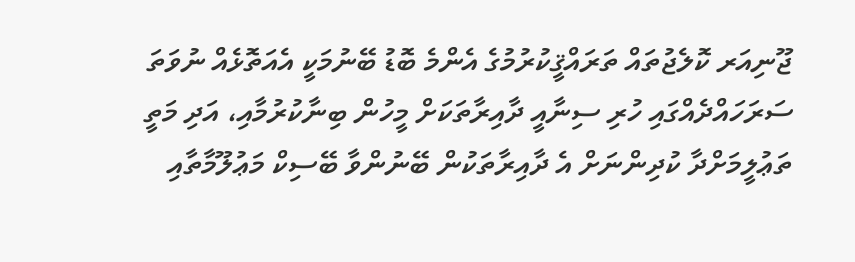ޖޫނިއަރ ކޮލެޖުތައް ތަރައްޤީކުރުމުގެ އެންމެ ބޮޑު ބޭނުމަކީ އެއަތޮޅެއް ނުވަތަ ސަރަހައްދެއްގައި ހުރި ސިނާއީ ދާއިރާތަކަށް މީހުން ބިނާކުރުމާއި، އަދި މަތީ ތަޢުލީމަށްދާ ކުދިންނަށް އެ ދާއިރާތަކުން ބޭނުންވާ ބޭސިކް މަޢުލޫމާތާއި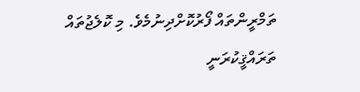ތަމްރީންތައް ފޯރުކޮށްދިނުމެވެ. މި ކޮލެޖުތައް ތަރައްޤީކުރަނީ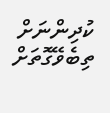ކުދިންނަށް ތިބެވޭގޮތަށް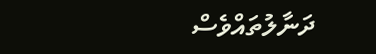ދަނާލުތައްވެސް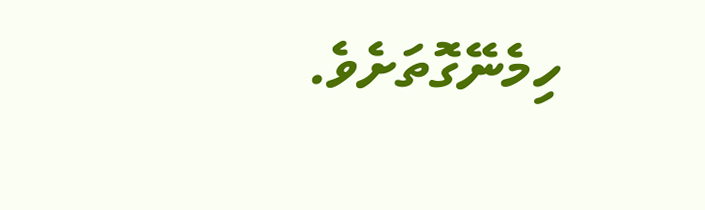ހިމެނޭގޮތަށެވެ.